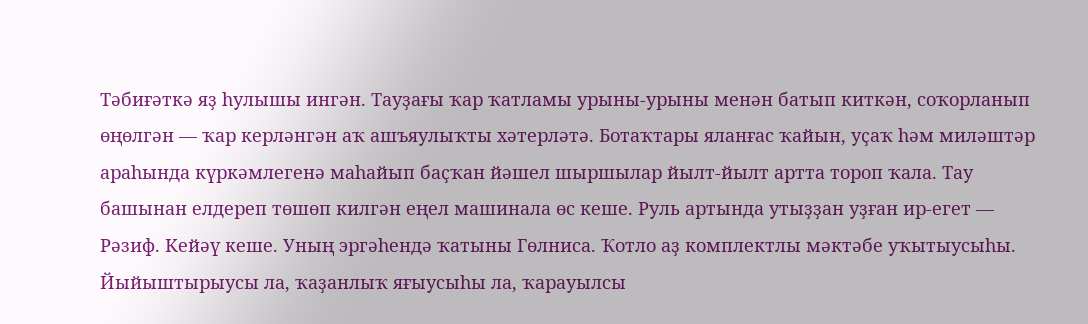Тәбиғәткә яҙ һулышы ингән. Тауҙағы ҡар ҡатламы урыны-урыны менән батып киткән, соҡорланып өңөлгән — ҡар керләнгән аҡ ашъяулыҡты хәтерләтә. Ботаҡтары яланғас ҡайын, уҫаҡ һәм миләштәр араһында күркәмлегенә маһайып баҫҡан йәшел шыршылар йылт-йылт артта тороп ҡала. Тау башынан елдереп төшөп килгән еңел машинала өс кеше. Руль артында утыҙҙан уҙған ир-егет — Рәзиф. Кейәү кеше. Уның эргәһендә ҡатыны Гөлниса. Ҡотло аҙ комплектлы мәктәбе уҡытыусыһы. Йыйыштырыусы ла, ҡаҙанлыҡ яғыусыһы ла, ҡарауылсы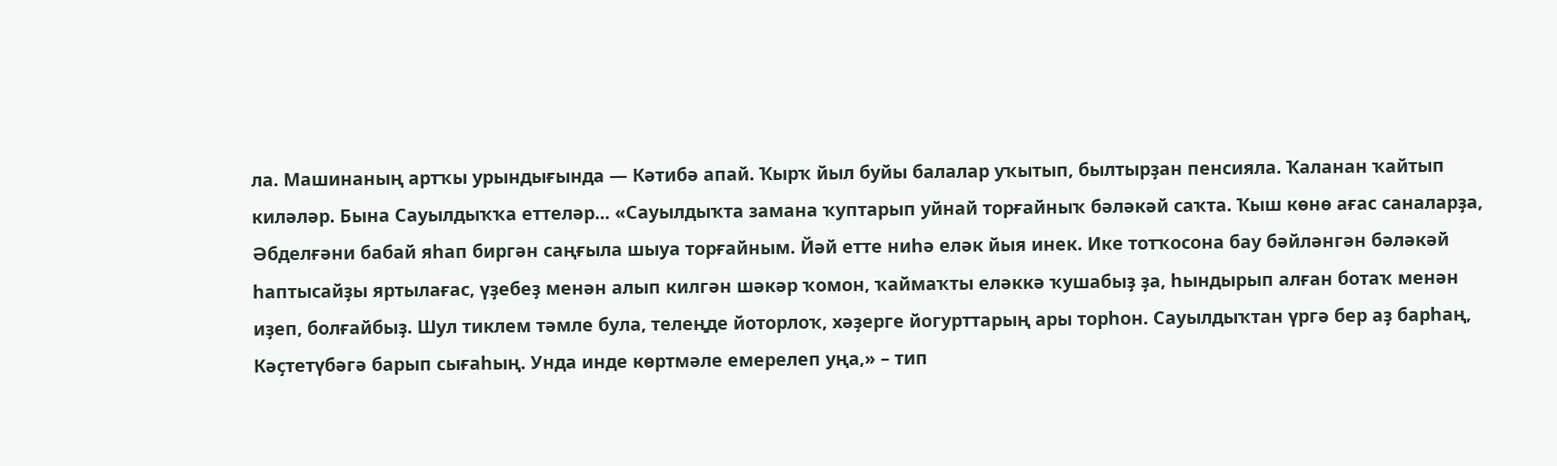ла. Машинаның артҡы урындығында — Кәтибә апай. Ҡырҡ йыл буйы балалар уҡытып, былтырҙан пенсияла. Ҡаланан ҡайтып киләләр. Бына Сауылдыҡҡа еттеләр... «Сауылдыҡта замана ҡуптарып уйнай торғайныҡ бәләкәй саҡта. Ҡыш көнө ағас саналарҙа, Әбделғәни бабай яһап биргән саңғыла шыуа торғайным. Йәй етте ниһә еләк йыя инек. Ике тотҡосона бау бәйләнгән бәләкәй һаптысайҙы яртылағас, үҙебеҙ менән алып килгән шәкәр ҡомон, ҡаймаҡты еләккә ҡушабыҙ ҙа, һындырып алған ботаҡ менән иҙеп, болғайбыҙ. Шул тиклем тәмле була, телеңде йоторлоҡ, хәҙерге йогурттарың ары торһон. Сауылдыҡтан үргә бер аҙ барһаң, Кәҫтетүбәгә барып сығаһың. Унда инде көртмәле емерелеп уңа,» – тип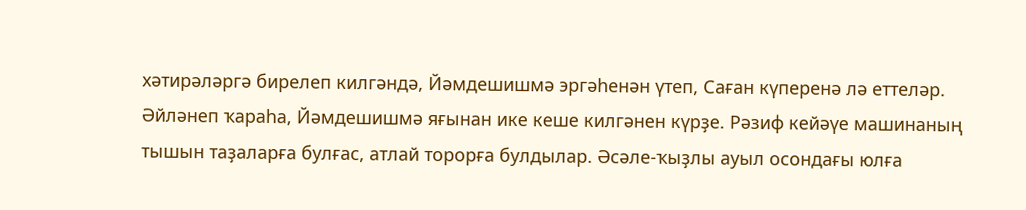хәтирәләргә бирелеп килгәндә, Йәмдешишмә эргәһенән үтеп, Саған күперенә лә еттеләр.
Әйләнеп ҡараһа, Йәмдешишмә яғынан ике кеше килгәнен күрҙе. Рәзиф кейәүе машинаның тышын таҙаларға булғас, атлай торорға булдылар. Әсәле-ҡыҙлы ауыл осондағы юлға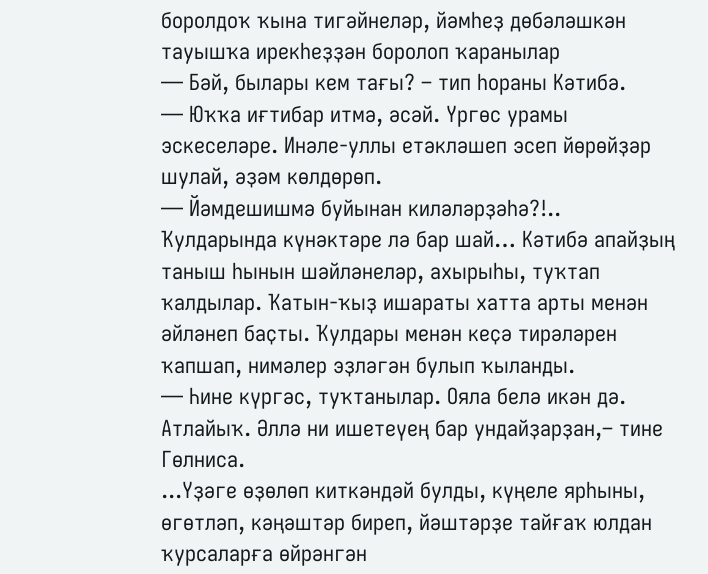боролдоҡ ҡына тигәйнеләр, йәмһеҙ дөбәләшкән тауышҡа ирекһеҙҙән боролоп ҡаранылар
— Бәй, былары кем тағы? – тип һораны Кәтибә.
— Юҡҡа иғтибар итмә, әсәй. Үргөс урамы эскеселәре. Инәле-уллы етәкләшеп эсеп йөрөйҙәр шулай, әҙәм көлдөрөп.
— Йәмдешишмә буйынан киләләрҙәһә?!.. Ҡулдарында күнәктәре лә бар шай… Кәтибә апайҙың таныш һынын шәйләнеләр, ахырыһы, туҡтап ҡалдылар. Ҡатын-ҡыҙ ишараты хатта арты менән әйләнеп баҫты. Ҡулдары менән кеҫә тирәләрен ҡапшап, нимәлер эҙләгән булып ҡыланды.
— Һине күргәс, туҡтанылар. Ояла белә икән дә. Атлайыҡ. Әллә ни ишетеүең бар ундайҙарҙан,– тине Гөлниса.
...Үҙәге өҙөлөп киткәндәй булды, күңеле ярһыны, өгөтләп, кәңәштәр биреп, йәштәрҙе тайғаҡ юлдан ҡурсаларға өйрәнгән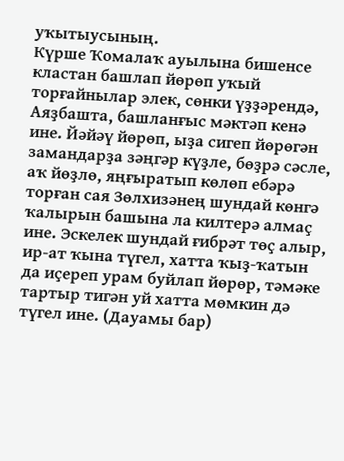уҡытыусының.
Күрше Ҡомалаҡ ауылына бишенсе кластан башлап йөрөп уҡый торғайнылар элек, сөнки үҙҙәрендә, Аяҙбашта, башланғыс мәктәп кенә ине. Йәйәү йөрөп, ыҙа сигеп йөрөгән замандарҙа зәңгәр күҙле, бөҙрә сәсле, аҡ йөҙлө, яңғыратып көлөп ебәрә торған сая Зөлхизәнең шундай көнгә ҡалырын башына ла килтерә алмаҫ ине. Эскелек шундай ғибрәт төҫ алыр, ир-ат ҡына түгел, хатта ҡыҙ-ҡатын да иҫереп урам буйлап йөрөр, тәмәке тартыр тигән уй хатта мөмкин дә түгел ине. (Дауамы бар)